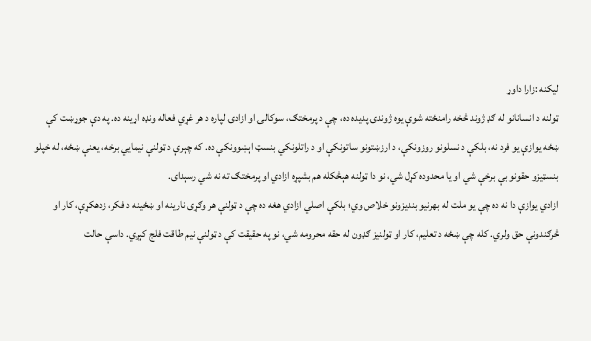لیکنه :زارا داوړ
ټولنه د انسانانو له ګډ ژوند څخه رامنځته شوې یوه ژوندۍ پديده ده، چې د پرمختګ، سوکالۍ او ازادۍ لپاره د هر غړي فعاله ونډه اړينه ده. په دې جوړښت کې ښځه يوازې يو فرد نه، بلکې د نسلونو روزونکې، د ارزښتونو ساتونکې او د راتلونکي بنسټ اېښوونکې ده. که چېرې د ټولنې نيمايي برخه، يعنې ښځه، له خپلو بنسټيزو حقونو بې برخې شي او يا محدوده کړل شي، نو دا ټولنه هېڅکله هم بشپړه ازادي او پرمختګ ته نه شي رسېدای.
ازادي يوازې دا نه ده چې يو ملت له بهرنيو بنديزونو خلاص وي؛ بلکې اصلي ازادي هغه ده چې د ټولنې هر وګړی نارينه او ښځينه د فکر، زدهکړې، کار او څرګندونې حق ولري. کله چې ښځه د تعليم، کار او ټولنيز ګډون له حقه محرومه شي، نو په حقيقت کې د ټولنې نيم طاقت فلج کېږي. داسې حالت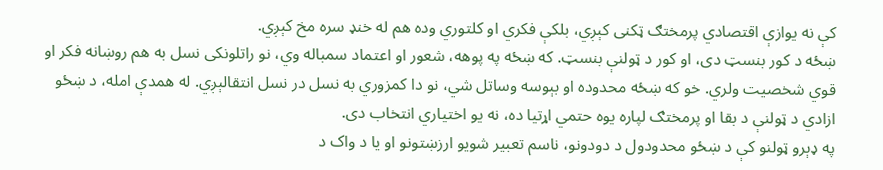کې نه يوازې اقتصادي پرمختګ ټکنی کېږي، بلکې فکري او کلتوري وده هم له خنډ سره مخ کېږي.
ښځه د کور بنسټ دی، او کور د ټولنې بنسټ. که ښځه په پوهه، شعور او اعتماد سمباله وي، نو راتلونکی نسل به هم روښانه فکر او قوي شخصيت ولري. خو که ښځه محدوده او بېوسه وساتل شي، نو دا کمزوري به نسل در نسل انتقالېږي. له همدې امله، د ښځو ازادي د ټولنې د بقا او پرمختګ لپاره يوه حتمي اړتيا ده، نه يو اختياري انتخاب دی.
په ډېرو ټولنو کې د ښځو محدودول د دودونو، ناسم تعبير شويو ارزښتونو او يا د واک د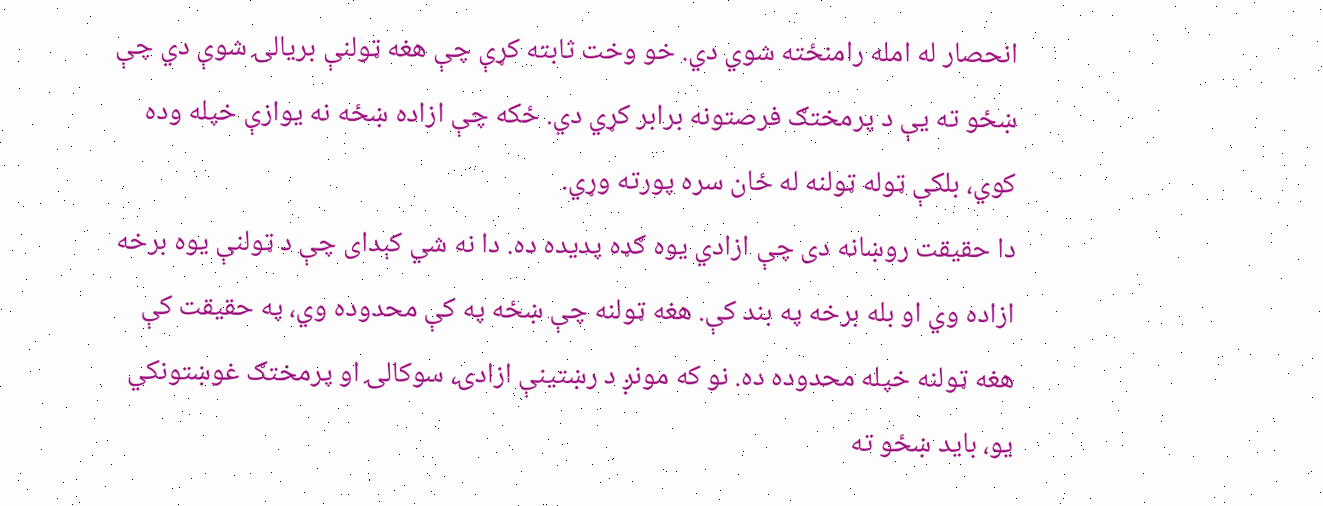انحصار له امله رامنځته شوي دي. خو وخت ثابته کړې چې هغه ټولنې بريالۍ شوې دي چې ښځو ته يې د پرمختګ فرصتونه برابر کړي دي. ځکه چې ازاده ښځه نه يوازې خپله وده کوي، بلکې ټوله ټولنه له ځان سره پورته وړي.
دا حقيقت روښانه دی چې ازادي يوه ګډه پديده ده. دا نه شي کېدای چې د ټولنې يوه برخه ازاده وي او بله برخه په بند کې. هغه ټولنه چې ښځه په کې محدوده وي، په حقيقت کې هغه ټولنه خپله محدوده ده. نو که مونږ د رښتینې ازادۍ، سوکالۍ او پرمختګ غوښتونکي يو، بايد ښځو ته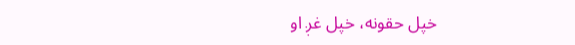خپل حقونه، خپل غږ او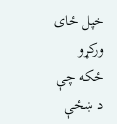خپل ځای ورکړو ځکه چې د ښځې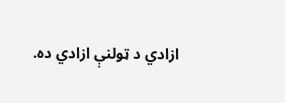ازادي د ټولنې ازادي ده.